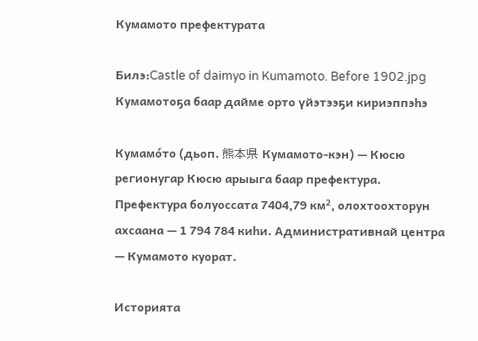Кумамото префектурата

Билэ:Castle of daimyo in Kumamoto. Before 1902.jpg
Кумамотоҕа баар дайме орто үйэтээҕи кириэппэһэ

Кумамо́то (дьоп. 熊本県 Кумамото-кэн) — Кюсю регионугар Кюсю арыыга баар префектура. Префектура болуоссата 7404,79 км², олохтоохторун ахсаана — 1 794 784 киһи. Административнай центра — Кумамото куорат.

Историята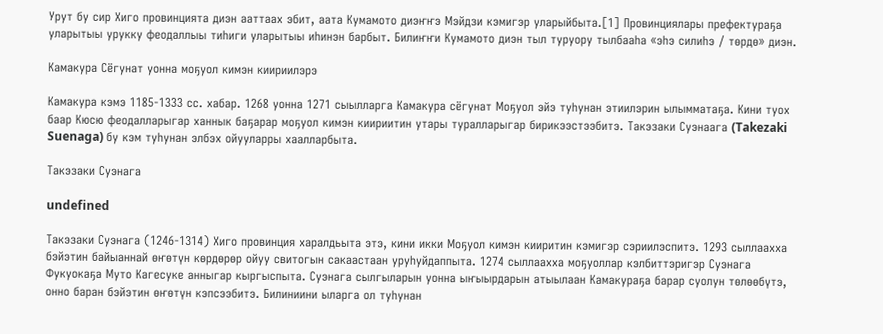Урут бу сир Хиго провинцията диэн ааттаах эбит, аата Кумамото диэҥҥэ Мэйдзи кэмигэр уларыйбыта.[1] Провинциялары префектураҕа уларытыы урукку феодаллыы тиһиги уларытыы иһинэн барбыт. Билиҥҥи Кумамото диэн тыл туруору тылбааһа «эһэ силиһэ / төрдө» диэн.

Камакура Сёгунат уонна моҕуол кимэн киириилэрэ

Камакура кэмэ 1185-1333 сс. хабар. 1268 уонна 1271 сыылларга Камакура сёгунат Моҕуол эйэ туһунан этиилэрин ылымматаҕа. Кини туох баар Кюсю феодалларыгар ханнык баҕарар моҕуол кимэн киириитин утары туралларыгар бирикээстээбитэ. Такэзаки Суэнаага (Takezaki Suenaga) бу кэм туһунан элбэх ойууларры хаалларбыта.

Такэзаки Суэнага

undefined

Такэзаки Суэнага (1246-1314) Хиго провинция харалдьыта этэ, кини икки Моҕуол кимэн кииритин кэмигэр сэриилэспитэ. 1293 сыллаахха бэйэтин байыаннай өҥөтүн көрдөрөр ойуу свитогын сакаастаан уруһуйдаппыта. 1274 сыллаахха моҕуоллар кэлбиттэригэр Суэнага Фукуокаҕа Муто Кагесуке анныгар кыргыспыта. Суэнага сылгыларын уонна ыҥыырдарын атыылаан Камакураҕа барар суолун төлөөбүтэ, онно баран бэйэтин өҥөтүн кэпсээбитэ. Билиниини ыларга ол туһунан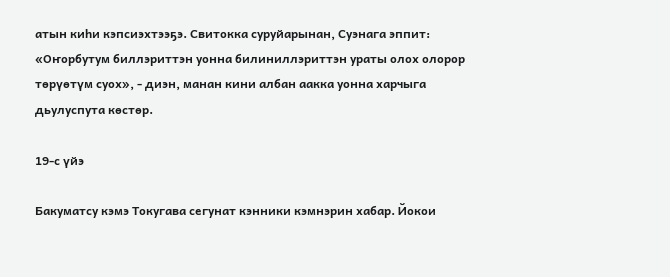атын киһи кэпсиэхтээҕэ. Свитокка суруйарынан, Суэнага эппит: «Оҥорбутум биллэриттэн уонна билиниллэриттэн ураты олох олорор төрүөтүм суох», - диэн, манан кини албан аакка уонна харчыга дьулуспута көстөр.

19-с үйэ

Бакуматсу кэмэ Токугава сегунат кэнники кэмнэрин хабар. Йокои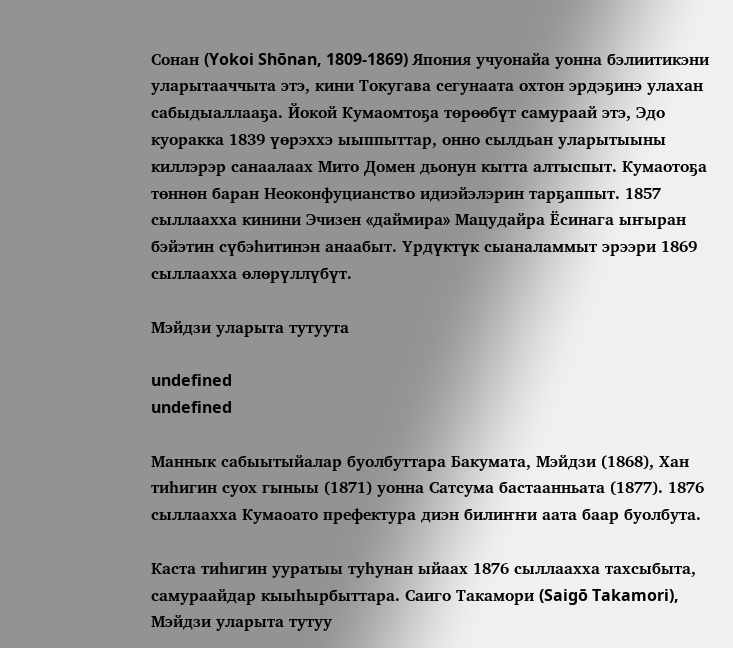Сонан (Yokoi Shōnan, 1809-1869) Япония учуонайа уонна бэлиитикэни уларытааччыта этэ, кини Токугава сегунаата охтон эрдэҕинэ улахан сабыдыаллааҕа. Йокой Кумаомтоҕа төрөөбүт самураай этэ, Эдо куоракка 1839 үөрэххэ ыыппыттар, онно сылдьан уларытыыны киллэрэр санаалаах Мито Домен дьонун кытта алтыспыт. Кумаотоҕа төннөн баран Неоконфуцианство идиэйэлэрин тарҕаппыт. 1857 сыллаахха кинини Эчизен «даймира» Мацудайра Ёсинага ыҥыран бэйэтин сүбэһитинэн анаабыт. Үрдүктүк сыаналаммыт эрээри 1869 сыллаахха өлөрүллүбүт.

Мэйдзи уларыта тутуута

undefined
undefined

Маннык сабыытыйалар буолбуттара Бакумата, Мэйдзи (1868), Хан тиһигин суох гыныы (1871) уонна Сатсума бастаанньата (1877). 1876 сыллаахха Кумаоато префектура диэн билиҥҥи аата баар буолбута.

Каста тиһигин ууратыы туһунан ыйаах 1876 сыллаахха тахсыбыта, самураайдар кыыһырбыттара. Саиго Такамори (Saigō Takamori), Мэйдзи уларыта тутуу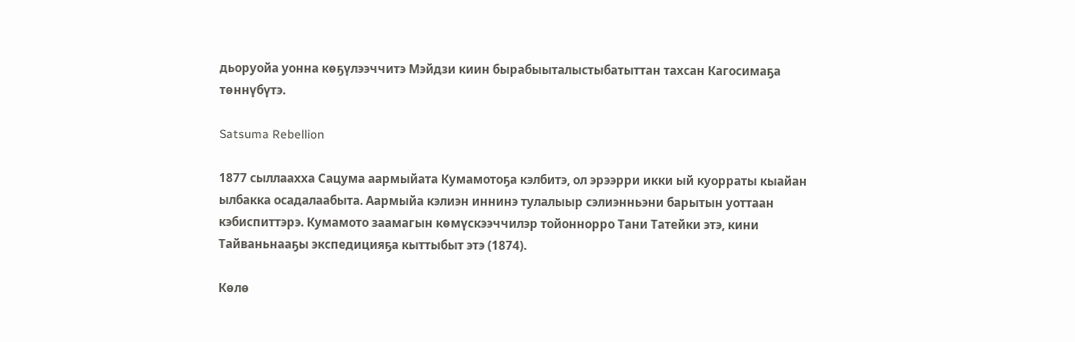дьоруойа уонна көҕүлээччитэ Мэйдзи киин бырабыыталыстыбатыттан тахсан Кагосимаҕа төннүбүтэ.

Satsuma Rebellion

1877 сыллаахха Сацума аармыйата Кумамотоҕа кэлбитэ, ол эрээрри икки ый куорраты кыайан ылбакка осадалаабыта. Аармыйа кэлиэн иннинэ тулалыыр сэлиэнньэни барытын уоттаан кэбиспиттэрэ. Кумамото заамагын көмүскээччилэр тойоннорро Тани Татейки этэ, кини Тайваньнааҕы экспедицияҕа кыттыбыт этэ (1874).

Көлө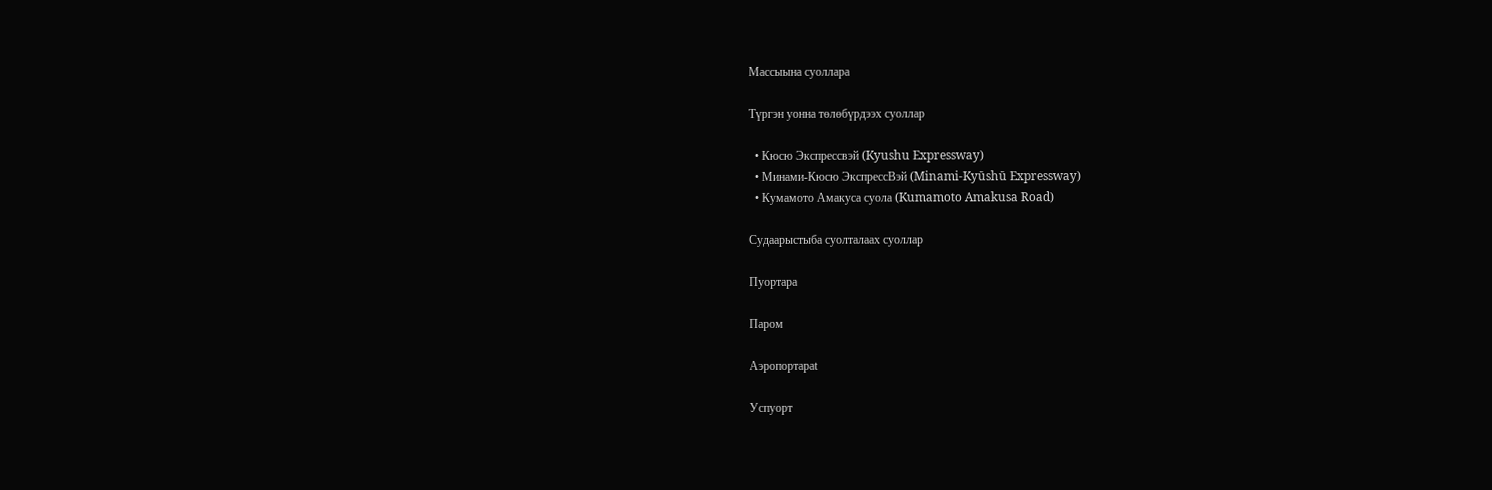Массыына суоллара

Түргэн уонна төлөбүрдээх суоллар

  • Кюсю Экспрессвэй (Kyushu Expressway)
  • Минами-Кюсю ЭкспрессВэй (Minami-Kyūshū Expressway)
  • Кумамото Амакуса суола (Kumamoto Amakusa Road)

Судаарыстыба суолталаах суоллар

Пуортара

Паром

Аэропортараt

Успуорт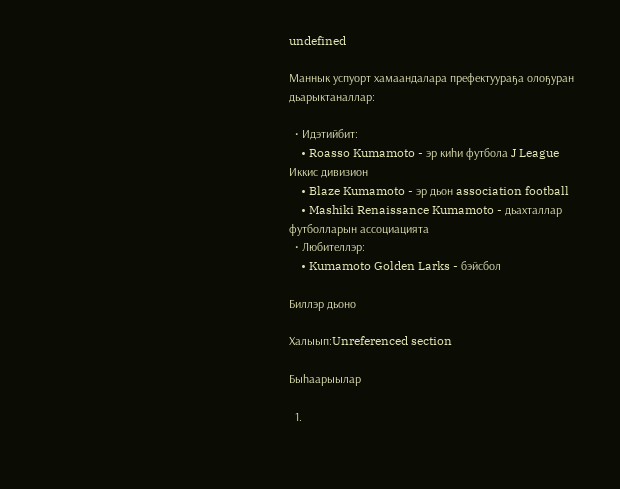undefined

Маннык успуорт хамаандалара префектуураҕа олоҕуран дьарыктаналлар:

  • Идэтийбит:
    • Roasso Kumamoto - эр киһи футбола J League Иккис дивизион
    • Blaze Kumamoto - эр дьон association football
    • Mashiki Renaissance Kumamoto - дьахталлар футболларын ассоциацията
  • Любителлэр:
    • Kumamoto Golden Larks - бэйсбол

Биллэр дьоно

Халыып:Unreferenced section

Быһаарыылар

  1.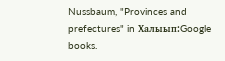Nussbaum, "Provinces and prefectures" in Халыып:Google books.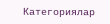Категориялар